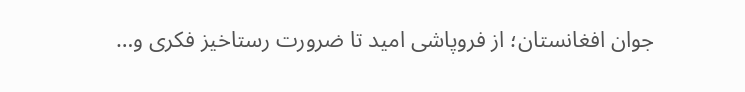جوان افغانستان؛ از فروپاشی امید تا ضرورت رستاخیز فکری و…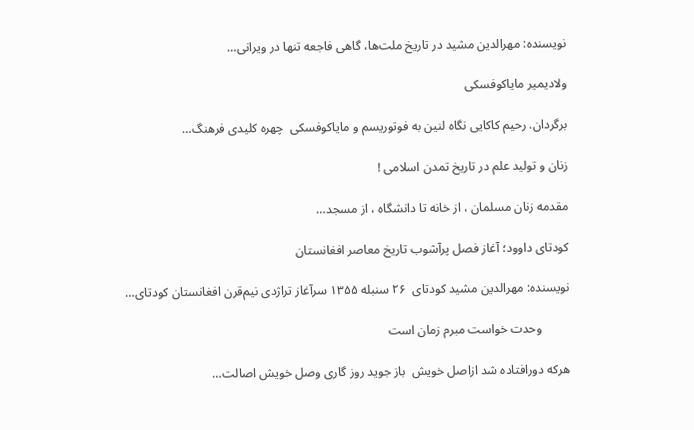نویسنده: مهرالدین مشید در تاریخ ملت‌ها، گاهی فاجعه تنها در ویرانی…

ولادیمیر مایاکوفسکی

برگردان. رحیم کاکایی نگاه لنین به فوتوریسم و مایاکوفسکی  چهره‌ کلیدی فرهنگ…

زنان و تولید علم در تاریخ تمدن اسلامی !

مقدمه زنان مسلمان ، از خانه تا دانشگاه ، از مسجد…

کودتای داوود؛ آغاز فصل پرآشوب تاریخ معاصر افغانستان

نویسنده: مهرالدین مشید کودتای  ۲۶ سنبله ۱۳۵۵ سرآغاز تراژدی نیم‌قرن افغانستان کودتای…

         وحدت خواست مبرم زمان است

هرکه دورافتاده شد ازاصل خویش  باز جوید روز گاری وصل خویش اصالت…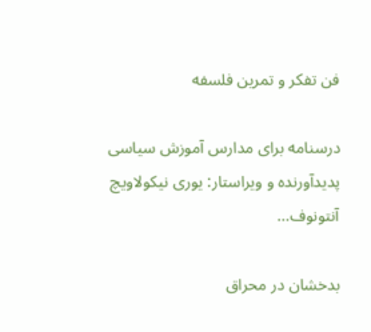فن تفکر و تمرین فلسفه

درسنامه برای مدارس آموزش سیاسی پدیدآورنده و ویراستار: یوری نیکولاویچ آنتونوف…

بدخشان در محراق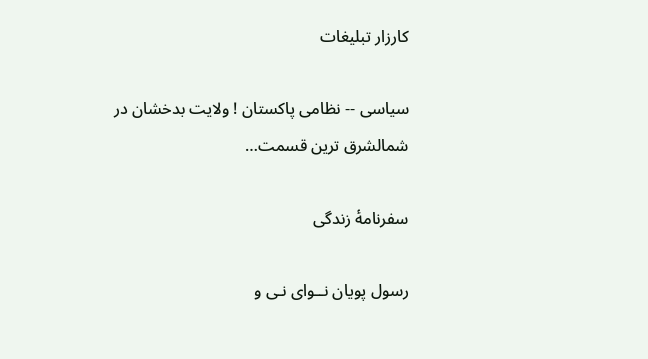کارزار تبلیغات

سیاسی -- نظامی پاکستان ! ولایت بدخشان در شمالشرق ترین قسمت…

سفرنامۀ زندگی

رسول پویان نــوای نـی و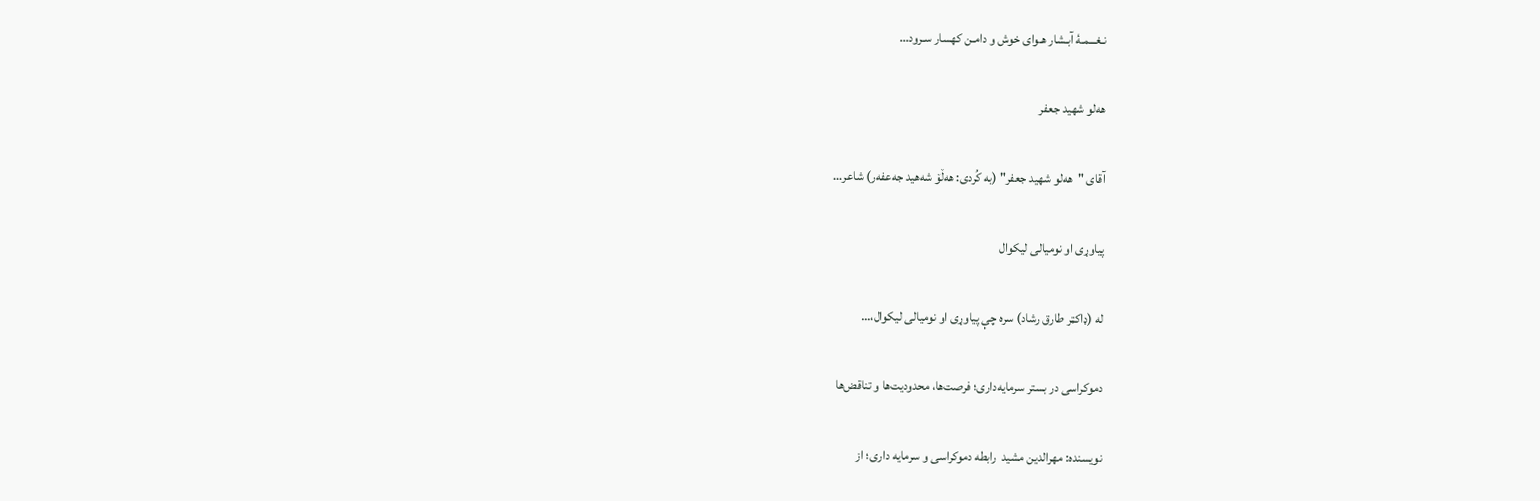نـغـــمـۀ آبـشار هـوای خوش و دامـن کهسار سـرود…

هه‌لو شهید جعفر

آقای "هه‌لو شهید جعفر" (به کُردی: هەڵۆ شەهید جەعفەر) شاعر…

پیاوړی او نومیالی لیکوال

له (ډاکټر طارق رشاد) سره چې پیاوړی او نومیالی لیکوال،…

دموکراسی در بستر سرمایه‌داری؛ فرصت‌ها، محدودیت‌ها و تناقض‌ها

نویسنده: مهرالدین مشید  رابطه دموکراسی و سرمایه داری؛ از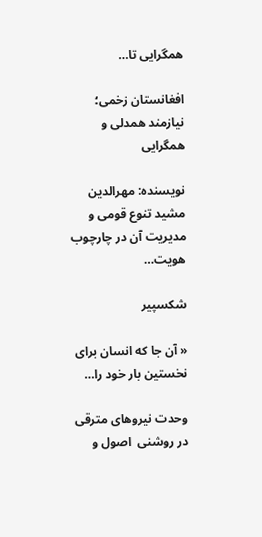همگرایی تا…

افغانستان زخمی؛ نیازمند همدلی و همگرایی

نویسنده: مهرالدین مشید تنوع قومی و مدیریت آن در چارچوب هویت…

شکسپیر

« آن ‌جا که انسان برای نخستین ‌بار خود را…

وحدت نیروهای مترقی در روشنی  اصول و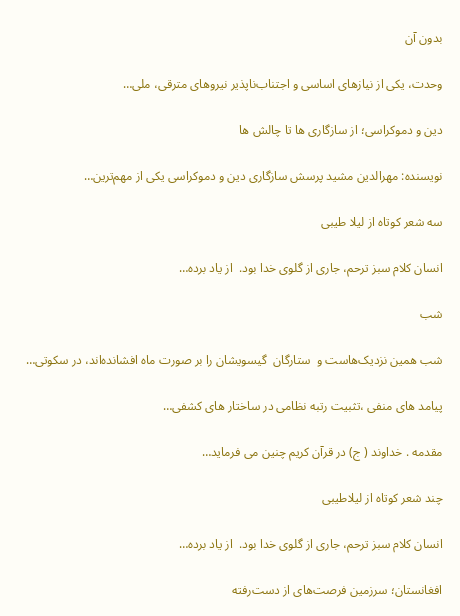بدون آن

وحدت، یکی از نیازهای اساسی و اجتناب‌ناپذیر نیروهای مترقی، ملی…

دین و دموکراسی؛ از سازگاری ها تا چالش ها

نویسنده: مهرالدین مشید پرسش سازگاری دین و دموکراسی یکی از مهم‌ترین…

سه‌ شعر کوتاه از لیلا طیبی

انسان کلام سبز ترحم، جاری از گلوی خدا بود.  از یاد برده…

شب

شب همین نزدیک‌هاست و  ستارگان  گیسویشان را بر صورت ماه افشانده‌اند، در سکوتی…

پیامد های منفی ،تثبیت رتبه نظامی در ساختار های کشفی…

مقدمه . خداوند ( ج) در قرآن کریم چنین می فرماید…

چند شعر کوتاه از لیلاطیبی

انسان کلام سبز ترحم، جاری از گلوی خدا بود.  از یاد برده…

افغانستان؛ سرزمین فرصت‌های از دست‌رفته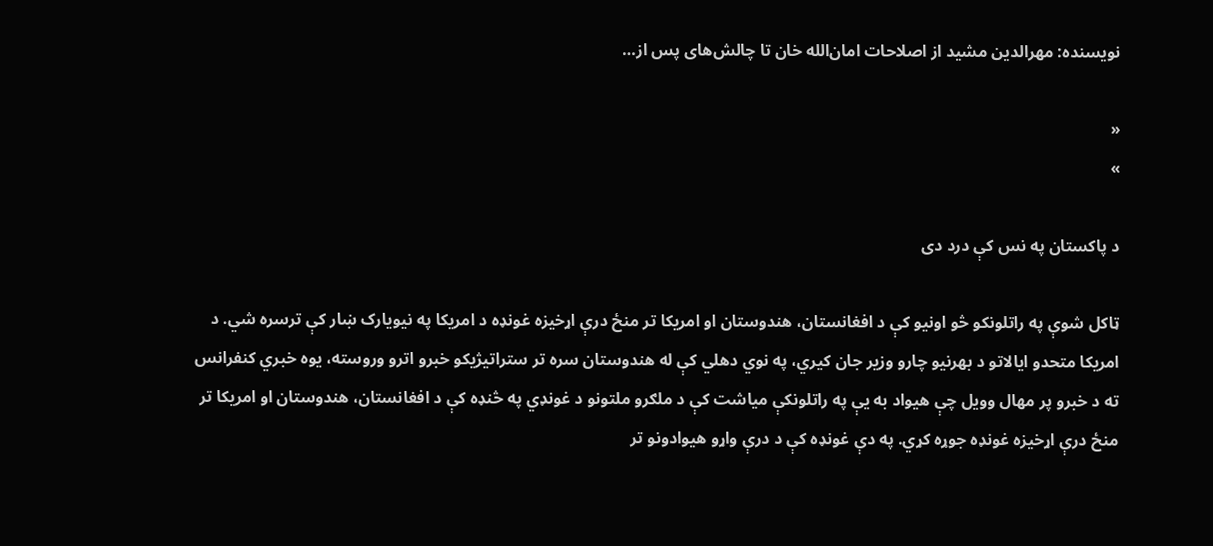نویسنده: مهرالدین مشید از اصلاحات امان‌الله خان تا چالش‌های پس از…

«
»

د پاکستان په نس کې درد دی

ټاکل شوې په راتلونکو څو اونیو کې د افغانستان، هندوستان او امریکا تر منځ درې اړخيزه غونډه د امریکا په نيويارک ښار کې ترسره شي. د امریکا متحدو ایالاتو د بهرنیو چارو وزیر جان کیري، په نوي دهلي کې له هندوستان سره تر ستراتیژیکو خبرو اترو وروسته، یوه خبري کنفرانس ته د خبرو پر مهال وویل چې هیواد به یې په راتلونکې میاشت کې د ملګرو ملتونو د غونډي په څنډه کې د افغانستان، هندوستان او امریکا تر منځ درې اړخیزه غونډه جوړه کړي. په دې غونډه کې د درې واړو هيوادونو تر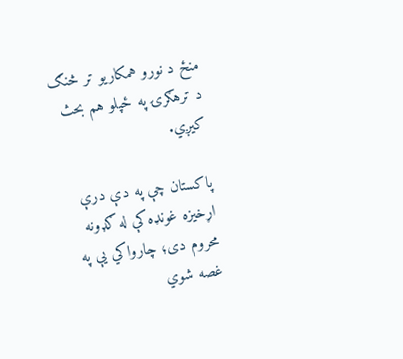منځ د نورو همکاريو تر څنګ د ترهګرۍ په ځپلو هم بحث کيږي.

پاکستان چې په دې درې اړخيزه غونډه کې له ګډونه محروم دی؛ چارواکي يې په غصه شوي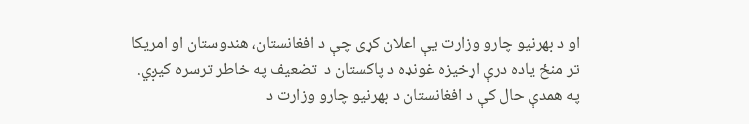او د بهرنيو چارو وزارت يې اعلان کړی چې د افغانستان، هندوستان او امريکا تر منځ ياده درې اړخيزه غونډه د پاکستان د  تضعيف په خاطر ترسره کيږي. په همدې حال کې د افغانستان د بهرنيو چارو وزارت د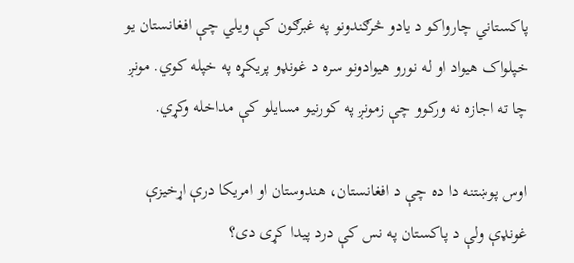پاکستاني چارواکو د يادو څرګندونو په غبرګون کې ويلي چې افغانستان يو خپلواک هيواد او له نورو هيوادونو سره د غونډو پریکړه په خپله کوي. مونږ چا ته اجازه نه ورکوو چې زمونږ په کورنيو مسايلو کې مداخله وکړي.

اوس پوښتنه دا ده چې د افغانستان، هندوستان او امريکا درې اړخيزې غونډې ولې د پاکستان په نس کې درد پيدا کړی دی؟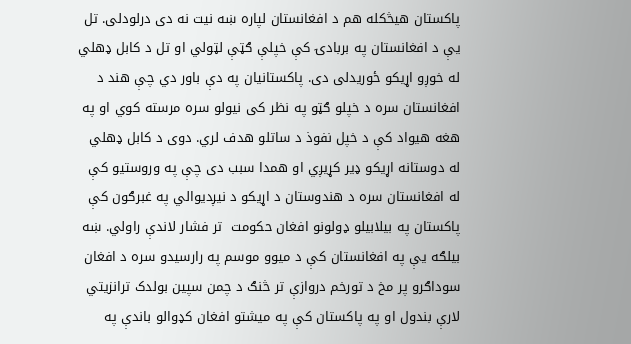پاکستان هيڅکله هم د افغانستان لپاره ښه نيت نه دی درلودلی. تل يې د افغانستان په بربادۍ کې خپلې ګټې لټولي او تل د کابل ډهلي له خوږو اړيکو ځوریدلی دی. پاکستانیان په دې باور دي چې هند د افغانستان سره د خپلو ګټو په نظر کی نیولو سره مرسته کوي او په هغه هیواد کې د خپل نفوذ د ساتلو هدف لري. دوی د کابل ډهلي له دوستانه اړيکو ډیر کړيږي او همدا سبب دی چې په وروستيو کې له افغانستان سره د هندوستان د اړيکو د نيږديوالي په غبرګون کې پاکستان په بيلابيلو ډولونو افغان حکومت  تر فشار لاندې راولي. ښه بيلګه يې په افغانستان کې د ميوو موسم په رارسيدو سره د افغان سوداګرو پر مخ د تورخم دروازې تر څنګ د چمن سپين بولدک ترانزيتي لارې بندول او په پاکستان کې په ميشتو افغان کډوالو باندې په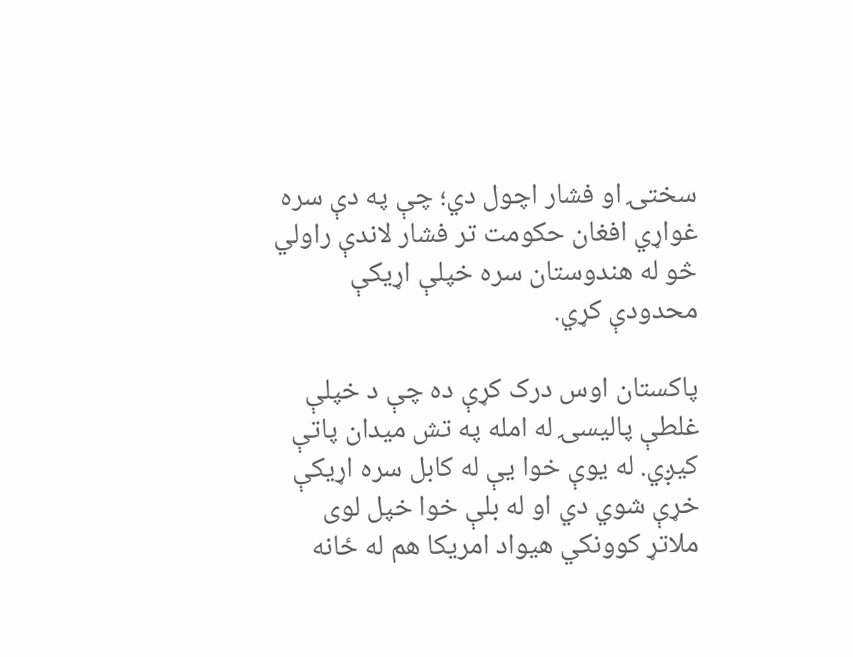سختۍ او فشار اچول دي؛ چې په دې سره غواړي افغان حکومت تر فشار لاندې راولي څو له هندوستان سره خپلې اړيکې محدودې کړي.

پاکستان اوس درک کړې ده چې د خپلې غلطې پاليسۍ له امله په تش میدان پاتې کيږي. له يوې خوا يې له کابل سره اړيکې خړې شوي دي او له بلې خوا خپل لوی ملاتړ کوونکي هيواد امريکا هم له ځانه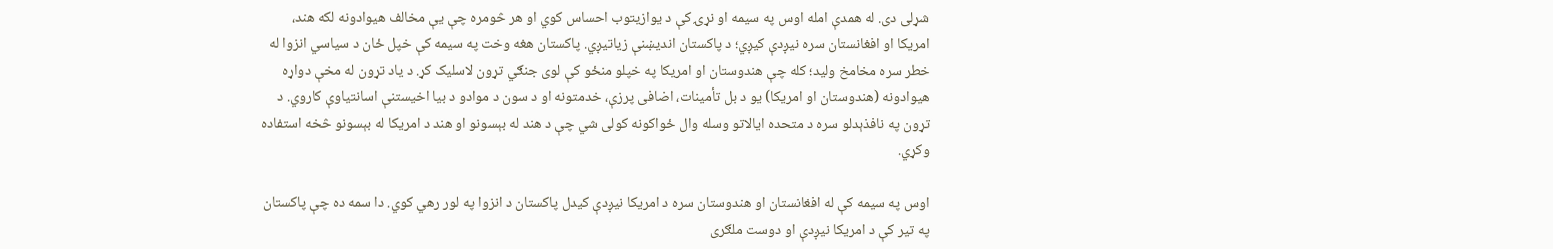شړلی دی. له همدې امله اوس په سیمه او نړۍ کې د يوازيتوب احساس کوي او هر څومره چې يې مخالف هيوادونه لکه هند، امريکا او افغانستان سره نيږدې کيږي؛ د پاکستان انديښنې زياتيږي. پاکستان هغه وخت په سيمه کې خپل ځان د سياسي انزوا له خطر سره مخامخ وليد؛ کله چې هندوستان او امریکا په خپلو منځو کې لوی جنګي تړون لاسليک کړ. د ياد تړون له مخې دواړه هيوادونه (هندوستان او امریکا) یو د بل تأمینات، اضافی پرزې،‌ خدمتونه او د سون د موادو د بیا اخیستنې اسانتیاوې کاروي. د تړون په نافذېدلو سره د متحده ایالاتو وسله وال ځواکونه کولی شي چې د هند له بېسونو او هند د امریکا له بېسونو څخه استفاده وکړي.

اوس په سيمه کې له افغانستان او هندوستان سره د امریکا نيږدې کيدل پاکستان د انزوا په لور رهي کوي. دا سمه ده چې پاکستان په تير کې د امریکا نيږدې او دوست ملګری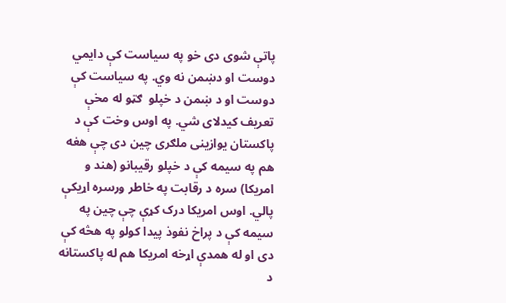پاتې شوی دی خو په سياست کې دايمي دوست او دښمن نه وي. په سياست کې دوست او د ښمن د خپلو  ګټو له مخې تعريف کيدلای شي. په اوس وخت کې د پاکستان يوازينی ملګری چین دی چې هغه هم په سيمه کې د خپلو رقيبانو (هند و امریکا) سره د رقابت په خاطر ورسره اړيکې پالي. اوس امریکا درک کړې چې چين په سيمه کې د پراخ نفوذ پيدا کولو په هڅه کې دی او له همدې اړخه امریکا هم له پاکستانه د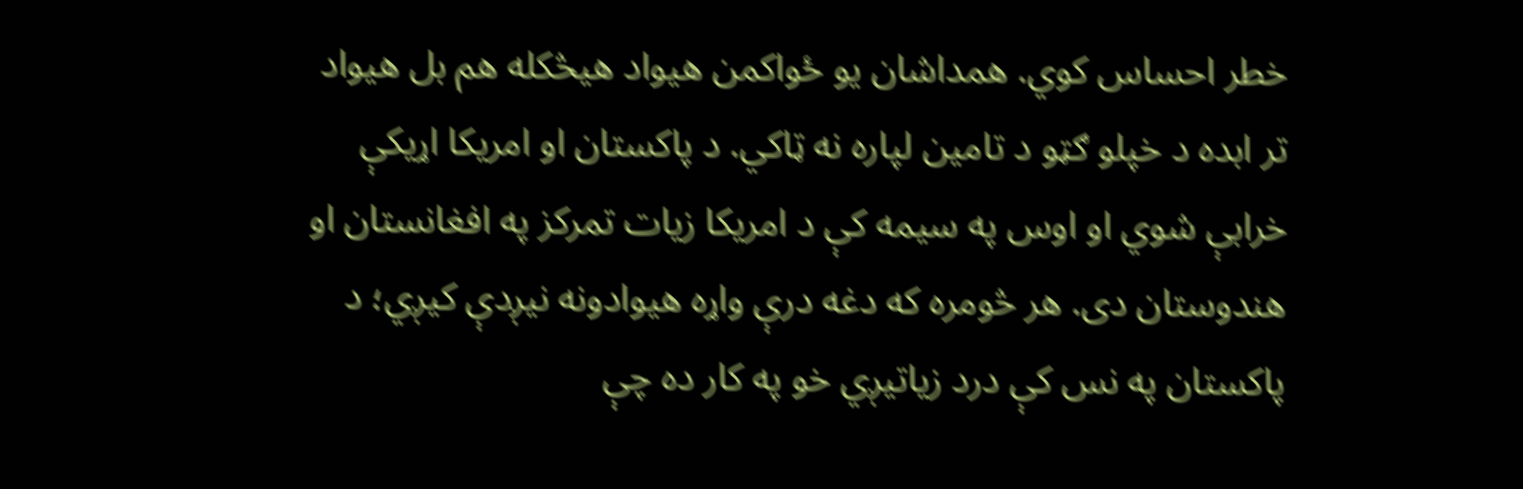خطر احساس کوي. همداشان يو ځواکمن هيواد هيڅکله هم بل هيواد تر ابده د خپلو ګټو د تامین لپاره نه ټاکي. د پاکستان او امریکا اړيکې خرابې شوي او اوس په سيمه کې د امریکا زيات تمرکز په افغانستان او هندوستان دی. هر څومره که دغه درې واړه هیوادونه نيږدې کيږي؛ د پاکستان په نس کې درد زياتيږي خو په کار ده چې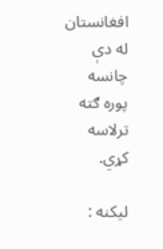افغانستان له دې چانسه پوره ګته ترلاسه کړي.

لیکنه :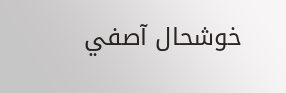خوشحال آصفي